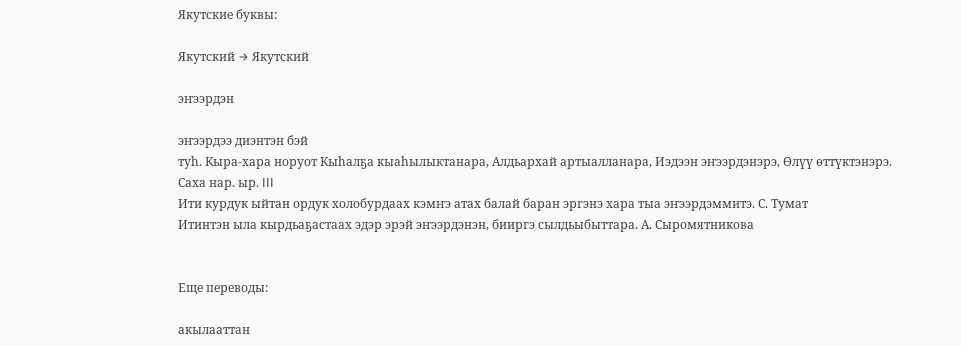Якутские буквы:

Якутский → Якутский

эҥээрдэн

эҥээрдээ диэнтэн бэй
туһ. Кыра-хара норуот Кыһалҕа кыаһылыктанара, Алдьархай артыалланара, Иэдээн эҥээрдэнэрэ, Өлүү өттүктэнэрэ. Саха нар. ыр. III
Ити курдук ыйтан ордук холобурдаах кэмҥэ атах балай баран эргэнэ хара тыа эҥээрдэммитэ. С. Тумат
Итинтэн ыла кырдьаҕастаах эдэр эрэй эҥээрдэнэн, бииргэ сылдьыбыттара. А. Сыромятникова


Еще переводы:

акылааттан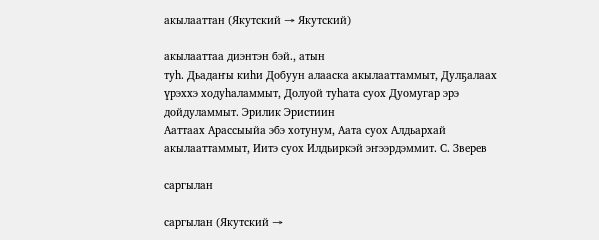акылааттан (Якутский → Якутский)

акылааттаа диэнтэн бэй., атын
туһ. Дьадаҥы киһи Добуун алааска акылааттаммыт, Дулҕалаах үрэххэ ходуһаламмыт, Долуой туһата суох Дуомугар эрэ дойдуламмыт. Эрилик Эристиин
Ааттаах Арассыыйа эбэ хотунум, Аата суох Алдьархай акылааттаммыт, Иитэ суох Илдьиркэй эҥээрдэммит. С. Зверев

саргылан

саргылан (Якутский →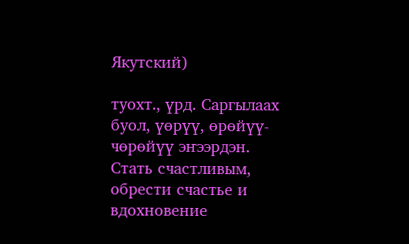Якутский)

туохт., үрд. Саргылаах буол, үөрүү, өрөйүү-чөрөйүү эҥээрдэн. Стать счастливым, обрести счастье и вдохновение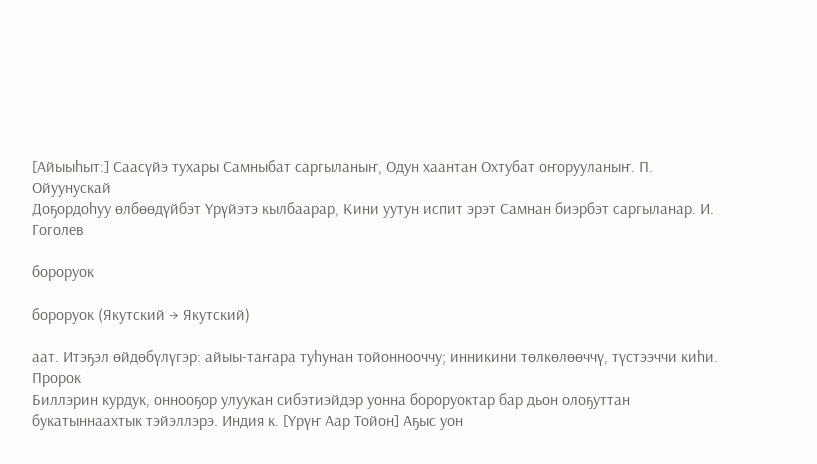[Айыыһыт:] Саасүйэ тухары Самныбат саргыланыҥ, Одун хаантан Охтубат оҥорууланыҥ. П. Ойуунускай
Доҕордоһуу өлбөөдүйбэт Үрүйэтэ кылбаарар, Кини уутун испит эрэт Самнан биэрбэт саргыланар. И. Гоголев

бороруок

бороруок (Якутский → Якутский)

аат. Итэҕэл өйдөбүлүгэр: айыы-таҥара туһунан тойоннооччу; инникини төлкөлөөччү, түстээччи киһи. Пророк
Биллэрин курдук, оннооҕор улуукан сибэтиэйдэр уонна бороруоктар бар дьон олоҕуттан букатыннаахтык тэйэллэрэ. Индия к. [Үрүҥ Аар Тойон] Аҕыс уон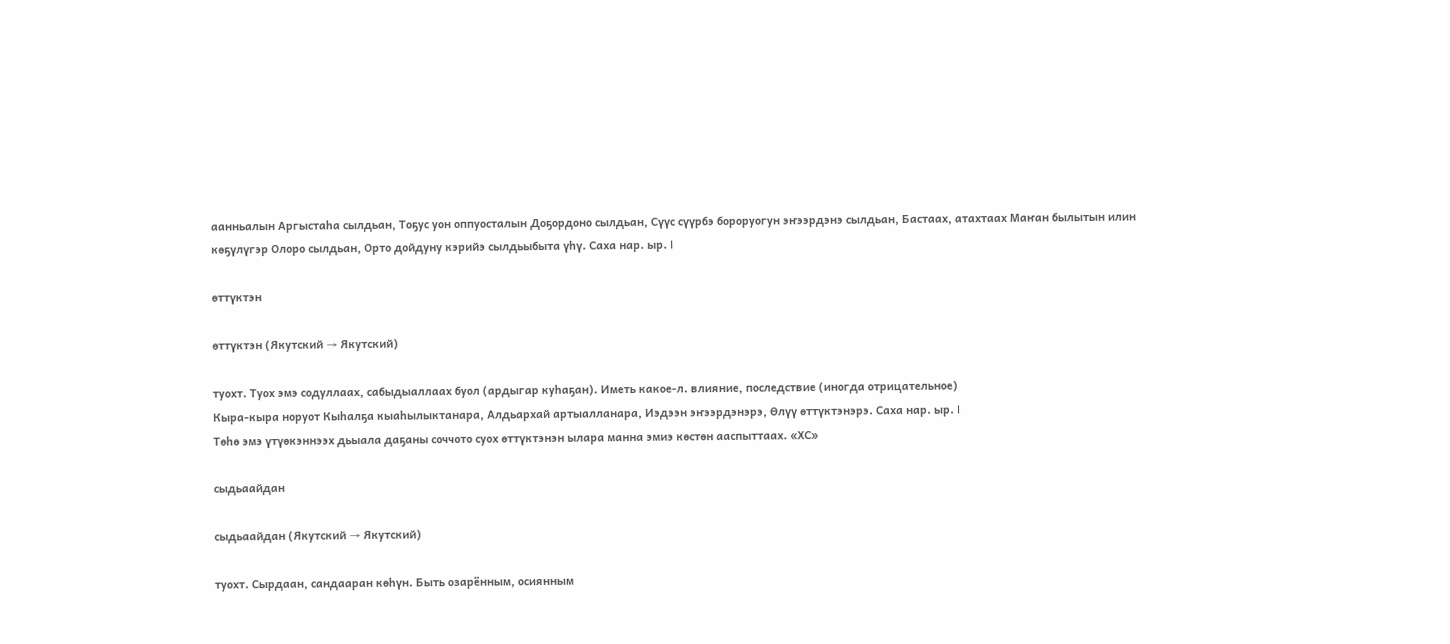аанньалын Аргыстаһа сылдьан, Тоҕус уон оппуосталын Доҕордоно сылдьан, Сүүс сүүрбэ бороруогун эҥээрдэнэ сылдьан, Бастаах, атахтаах Маҥан былытын илин көҕүлүгэр Олоро сылдьан, Орто дойдуну кэрийэ сылдьыбыта үһү. Саха нар. ыр. I

өттүктэн

өттүктэн (Якутский → Якутский)

туохт. Туох эмэ содуллаах, сабыдыаллаах буол (ардыгар куһаҕан). Иметь какое-л. влияние, последствие (иногда отрицательное)
Кыра-кыра норуот Кыһалҕа кыаһылыктанара, Алдьархай артыалланара, Иэдээн эҥээрдэнэрэ, Өлүү өттүктэнэрэ. Саха нар. ыр. I
Төһө эмэ үтүөкэннээх дьыала даҕаны соччото суох өттүктэнэн ылара манна эмиэ көстөн ааспыттаах. «ХС»

сыдьаайдан

сыдьаайдан (Якутский → Якутский)

туохт. Сырдаан, сандааран көһүн. Быть озарённым, осиянным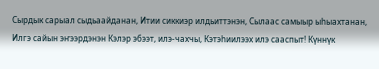Сырдык сарыал сыдьаайданан, Итии сиккиэр илдьиттэнэн, Сылаас самыыр ыһыахтанан, Илгэ сайын эҥээрдэнэн Кэлэр эбээт, илэ-чахчы, Кэтэһиилээх илэ сааспыт! Күннүк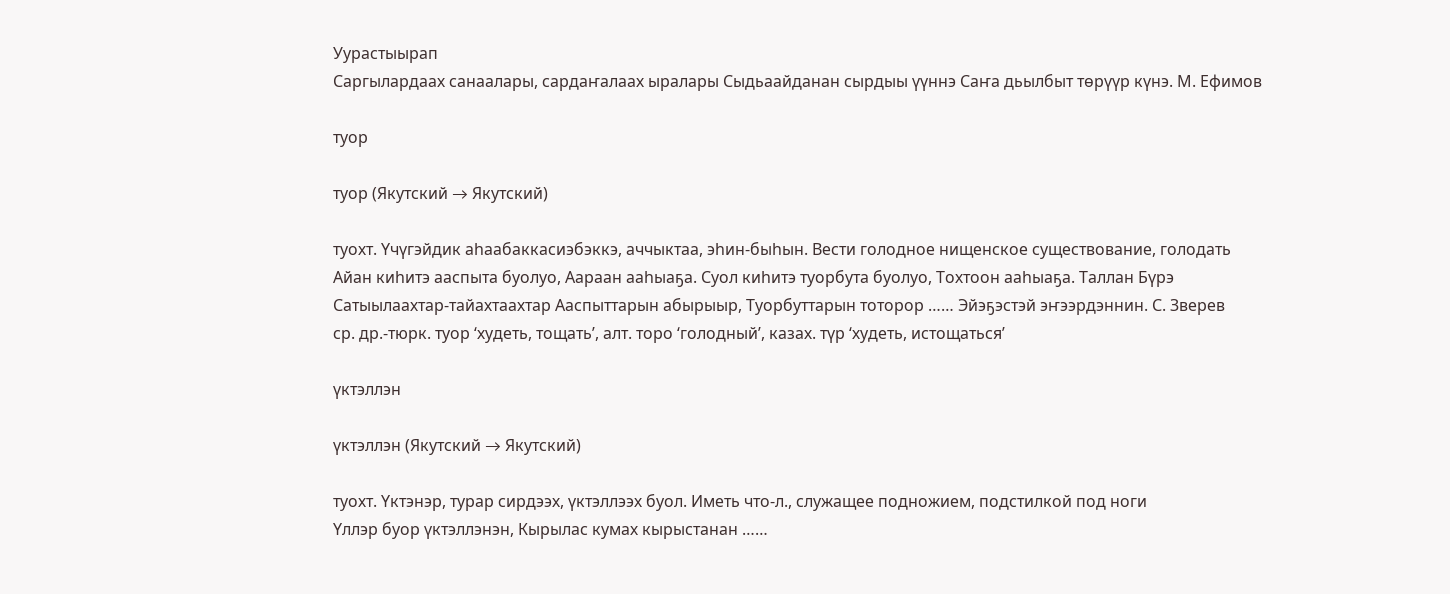Уурастыырап
Саргылардаах санаалары, сардаҥалаах ыралары Сыдьаайданан сырдыы үүннэ Саҥа дьылбыт төрүүр күнэ. М. Ефимов

туор

туор (Якутский → Якутский)

туохт. Үчүгэйдик аһаабаккасиэбэккэ, аччыктаа, эһин-быһын. Вести голодное нищенское существование, голодать
Айан киһитэ ааспыта буолуо, Аараан ааһыаҕа. Суол киһитэ туорбута буолуо, Тохтоон ааһыаҕа. Таллан Бүрэ
Сатыылаахтар-тайахтаахтар Ааспыттарын абырыыр, Туорбуттарын тоторор …… Эйэҕэстэй эҥээрдэннин. С. Зверев
ср. др.-тюрк. туор ‘худеть, тощать’, алт. торо ‘голодный’, казах. түр ‘худеть, истощаться’

үктэллэн

үктэллэн (Якутский → Якутский)

туохт. Үктэнэр, турар сирдээх, үктэллээх буол. Иметь что-л., служащее подножием, подстилкой под ноги
Үллэр буор үктэллэнэн, Кырылас кумах кырыстанан ……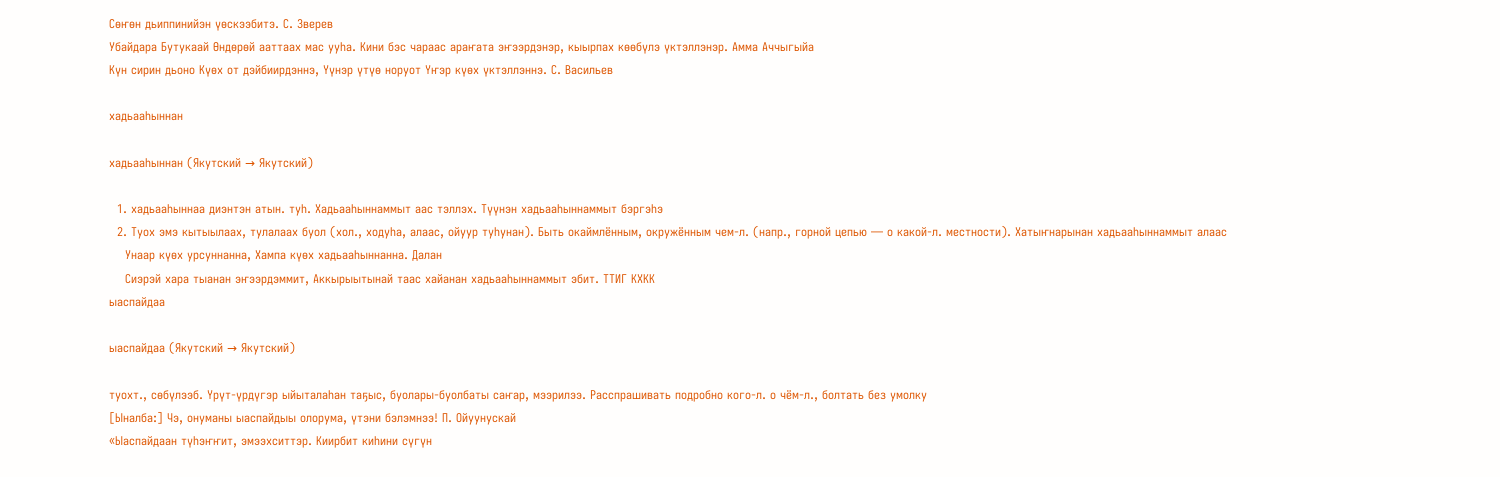Сөҥөн дьиппинийэн үөскээбитэ. С. Зверев
Убайдара Бутукаай Өндөрөй ааттаах мас ууһа. Кини бэс чараас араҥата эҥээрдэнэр, кыырпах көөбүлэ үктэллэнэр. Амма Аччыгыйа
Күн сирин дьоно Күөх от дэйбиирдэннэ, Үүнэр үтүө норуот Үҥэр күөх үктэллэннэ. С. Васильев

хадьааһыннан

хадьааһыннан (Якутский → Якутский)

  1. хадьааһыннаа диэнтэн атын. туһ. Хадьааһыннаммыт аас тэллэх. Түүнэн хадьааһыннаммыт бэргэһэ
  2. Туох эмэ кытыылаах, тулалаах буол (хол., ходуһа, алаас, ойуур туһунан). Быть окаймлённым, окружённым чем-л. (напр., горной цепью — о какой-л. местности). Хатыҥнарынан хадьааһыннаммыт алаас
    Унаар күөх урсуннанна, Хампа күөх хадьааһыннанна. Далан
    Сиэрэй хара тыанан эҥээрдэммит, Аккырыытынай таас хайанан хадьааһыннаммыт эбит. ТТИГ КХКК
ыаспайдаа

ыаспайдаа (Якутский → Якутский)

туохт., сөбүлээб. Үрүт-үрдүгэр ыйыталаһан таҕыс, буолары-буолбаты саҥар, мээрилээ. Расспрашивать подробно кого-л. о чём-л., болтать без умолку
[Ыналба:] Чэ, онуманы ыаспайдыы олорума, үтэни бэлэмнээ! П. Ойуунускай
«Ыаспайдаан түһэҥҥит, эмээхситтэр. Киирбит киһини сүгүн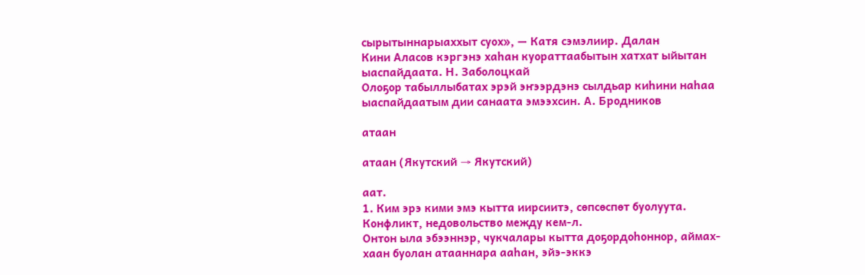сырытыннарыаххыт суох», — Катя сэмэлиир. Далан
Кини Аласов кэргэнэ хаһан куораттаабытын хатхат ыйытан ыаспайдаата. Н. Заболоцкай
Олоҕор табыллыбатах эрэй эҥээрдэнэ сылдьар киһини наһаа ыаспайдаатым дии санаата эмээхсин. А. Бродников

атаан

атаан (Якутский → Якутский)

аат.
1. Ким эрэ кими эмэ кытта иирсиитэ, сөпсөспөт буолуута. Конфликт, недовольство между кем-л.
Онтон ыла эбээннэр, чукчалары кытта доҕордоһоннор, аймах-хаан буолан атааннара ааһан, эйэ-эккэ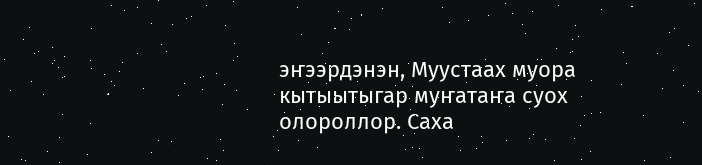эҥээрдэнэн, Муустаах муора кытыытыгар муҥатаҥа суох олороллор. Саха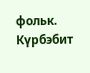фольк. Күрбэбит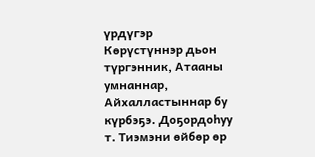үрдүгэр Көрүстүннэр дьон түргэнник, Атааны умнаннар, Айхалластыннар бу күрбэҕэ. Доҕордоһуу т. Тиэмэни өйбөр өр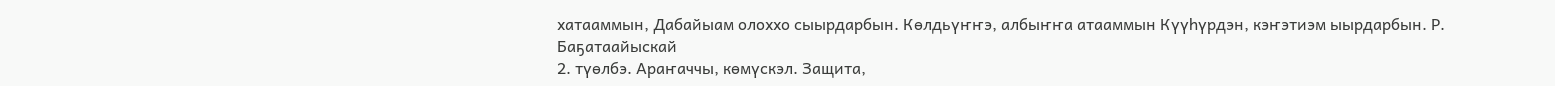хатааммын, Дабайыам олоххо сыырдарбын. Көлдьүҥҥэ, албыҥҥа атааммын Күүһүрдэн, кэҥэтиэм ыырдарбын. Р. Баҕатаайыскай
2. түөлбэ. Араҥаччы, көмүскэл. Защита,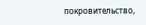покровительство,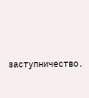заступничество.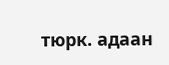тюрк. адаан